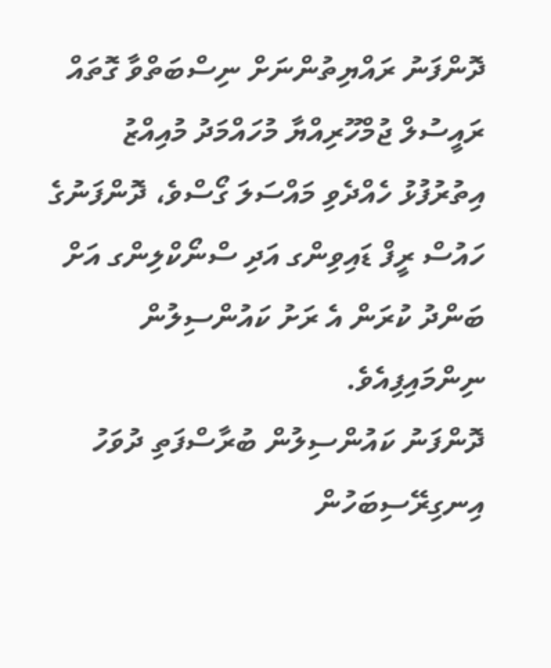ދޮންފަނު ރައްޔިތުންނަށް ނިސްބަތްވާ ގޮތައް ރައީސުލް ޖުމްހޫރިއްޔާ މުހައްމަދު މުއިއްޒު އިތުރުފުޅު ހެއްދެވި މައްސަލަ ގޯސްވެ، ދޮންފަނުގެ ހައުސް ރީފް ޑައިވިންގ އަދި ސްނޯކްލިންގ އަށް ބަންދު ކުރަން އެ ރަށު ކައުންސިލުން ނިންމައިފިއެވެ.
ދޮންފަނު ކައުންސިލުން ބުރާސްފަތި ދުވަހު އިނގިރޭސިބަހުން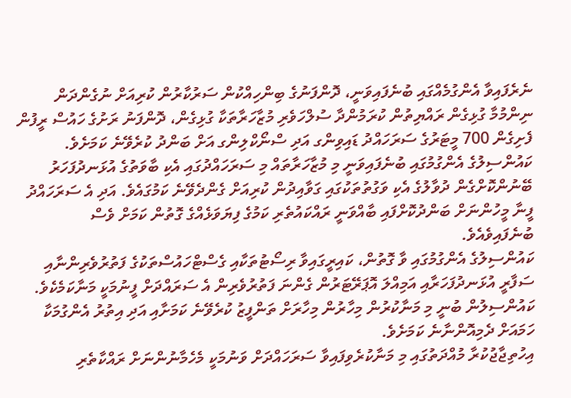ނެރެފައިވާ އެންގުމެއްގައި ބުނެފައިވަނީ، ދޮންފަނުގެ ބިންހިއްކުން ސަރުކާރުން ކުރިއަށް ނުގެންދަން ނިންމުމާ ގުޅިގެން ރައްޔިތުން ކުރަމުންދާ ސުލްހަވެރި މުޒާހަރާތަކާ ގުޅިގެން، ދޮންފަނު ރަށުގެ ހައުސް ރީފުން ފެށިގެން 700 މީޓަރުގެ ސަރަހައްދު ޑައިވިންގ އަދި ސްނޯކްލިންގ އަށް ބަންދު ކުރެވޭނެ ކަމަށެވެ.
ކައުންސިލުގެ އެންގުމުގައި ބުނެފައިވަނީ މި މުޒާހަރާތައް މި ސަރަހައްދުގައި އެކި ބާވަތުގެ އުޅަނދުފަހަރު ބޭނުންކޮށްގެން ދުވާލުގެ އެކި ވަގުތުތަކުގައި ގަވާއިދުން ކުރިއަށް ގެންދެވޭނެ ކަމުގައެވެ. އަދި އެ ސަރަހައްދު ފީނާ މީހުންނަށް ބަންދުކޮށްފައި ބާއްވަނީ ރައްކައުތެރި ކަމުގެ ފިޔަވަޅެއްގެ ގޮތުން ކަމަށް ވެސް ބުނެފައިވެއެވެ.
ކައުންސިލުގެ އެންގުމުގައި ވާ ގޮތުން، ކައިރީގައިވާ ރިސޯޓުތަކާއި ގެސްޓްހައުސްތަކުގެ ފަތުރުވެރިންނާއި ސަފާރީ އުޅަނދުފަހަރާއި އަމިއްލަ އޮޕަރޭޓަރުން ގެންނަ ފަތުރުވެރިން އެ ސަރައްދަށް ފީނުމަކީ މަނާކަމެކެވެ.
ކައުންސިލުން ބުނީ މި މަނާކުރުން މިހާރުން މިހާރަށް ތަންފީޒު ކުރެވޭނެ ކަމަށާއި އަދި އިތުރު އެންގުމަކާ ހަމައަށް ދެމިއޮންނާނެ ކަމަށެވެ.
އިހުތިޖާޖުކުރާ މުއްދަތުގައި މި މަނާކުރެވިފައިވާ ސަރަހައްދަށް ވަނުމަކީ މެހެމާނުންނަށް ރައްކާތެރި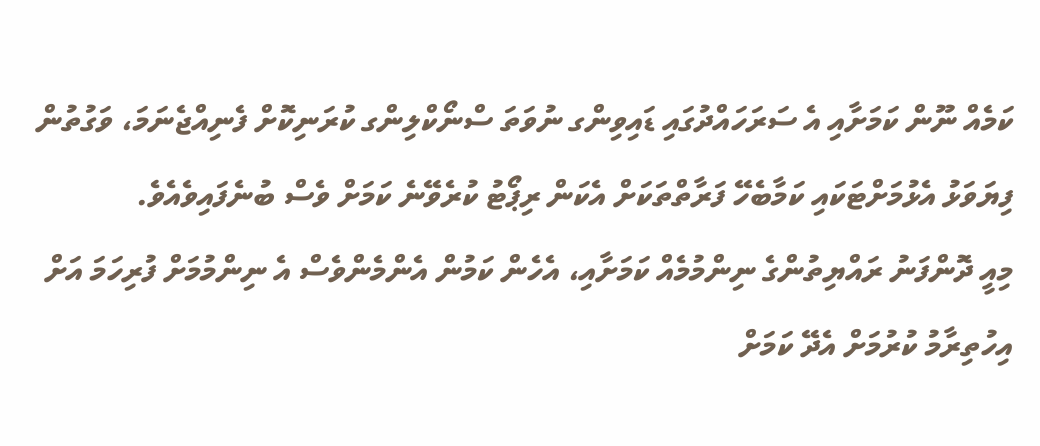ކަމެއް ނޫން ކަމަށާއި އެ ސަރަހައްދުގައި ޑައިވިންގ ނުވަތަ ސްނޯކްލިންގ ކުރަނިކޮށް ފެނިއްޖެނަމަ، ވަގުތުން ފިޔަވަޅު އެޅުމަށްޓަކައި ކަމާބެހޭ ފަރާތްތަކަށް އެކަން ރިޕޯޓު ކުރެވޭނެ ކަމަށް ވެސް ބުނެފައިވެއެވެ.
މިއީ ދޮންފަނު ރައްޔިތުންގެ ނިންމުމެއް ކަމަށާއި، އެހެން ކަމުން އެންމެންވެސް އެ ނިންމުމަށް ފުރިހަމަ އަށް އިހުތިރާމު ކުރުމަށް އެދޭ ކަމަށް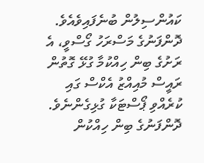ކައުންސިލުން ބުނެފައިވެއެވެ.
ދޮންފަނުގެ މަސްރަހު ގޯސްވީ، އެ ރަށުގެ ބިން ހިއްކުމާ ގުޅޭ ގޮތުން ރައީސް މުއިއްޒު އެކްސް ގައި ކުރެއްވި ޕޯސްޓަކާ ގުޅިގެންނެވެ.
ދޮންފަނުގެ ބިން ހިއްކުން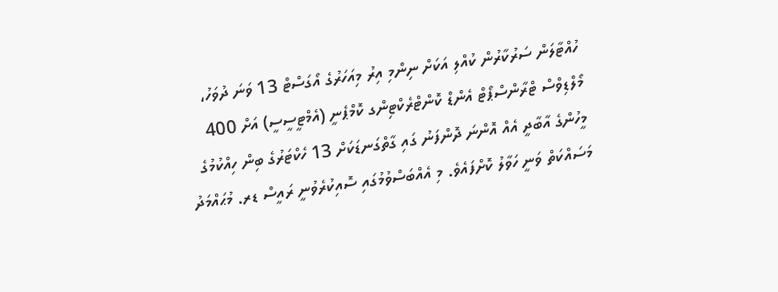ހުއްޓާލަން ސަރުކާރުން ކުއްލި އަކަށް ނިންމި އިރު މިއަހަރުގެ އޯގަސްޓް 13 ވަނަ ދުވަހު، މޯލްޑިވްސް ޓްރާންސްޕޯޓް އެންޑް ކޮންޓްރެކްޓިންގ ކޮމްޕެނީ (އެމްޓީސީސީ) އަށް 400 މީހުންގެ އާބާދީ އެއް އޮންނަ ދޮންފަނު ގައި ގާތްގަނޑަކަށް 13 ހެކްޓަރުގެ ބިން ހިއްކުމުގެ މަސައްކަތް ވަނީ ހަވާލު ކޮށްފައެވެ. މި އެއްބަސްވުމުގައި ސޮއިކުރެވުނީ ރައީސް ޑރ. މުޙައްމަދު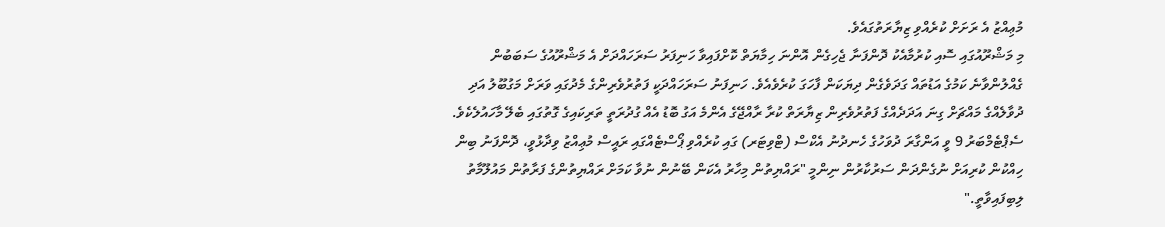މުޢިއްޒު އެ ރަށަށް ކުރެއްވި ޒިޔާރަތުގައެވެ.
މި މަޝްރޫއުގައި ސޮއި ކުރުމާއެކު ދޮންފަނާ ޖެހިގެން އޮންނަ ހިމާޔަތް ކޮށްފައިވާ ހަނިފަރު ސަރަހައްދަށް އެ މަޝްރޫއުގެ ސަބަބުން ގެއްލުންވާނެ ކަމުގެ އަޑުތައް ގަދަވެގެން ދިޔަކަން ފާހަގަ ކުރެވެއެވެ. ހަނިފަނު ސަރަހައްދަކީ ފަތުރުވެރިންގެ މެދުގައި ވަރަށް މަގުބޫލު އަދި ދުވާލެއްގެ މައްޗަށް ގިނަ އަދަދެއްގެ ފަތުރުވެރިން ޒިޔާރަތް ކުރާ ރާއްޖޭގެ އެންމެ އަގު ބޮޑު އެއް ގުދުރަތީ ތަރިކައިގެ ގޮތުގައި ބެލޭ މާހައުލެކެވެ.
ސެޕްޓެމްބަރު 9 ވީ އަންގާރަ ދުވަހުގެ ހެނދުނު އެކްސް (ޓްވިޓަރ) ގައި ކުރެއްވި ޕޯސްޓެއްގައި ރައީސް މުޢިއްޒު ވިދާޅުވީ، ދޮންފަނު ބިން ހިއްކުން ކުރިއަށް ނުގެންދަން ސަރުކާރުން ނިންމީ "ރައްޔިތުން މިހާރު އެކަން ބޭނުން ނުވާ ކަމަށް ރައްޔިތުންގެ ފަރާތުން މައުލޫމާތު ލިބިފައިވާތީ."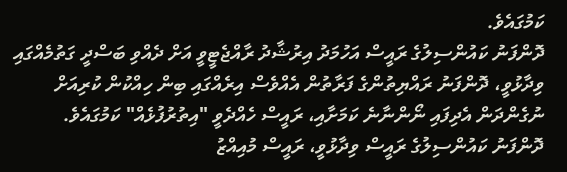ކަމުގައެވެ.
ދޮންފަނު ކައުންސިލުގެ ރައީސް އަހުމަދު އިރުޝާދު ރާއްޖެޓީވީ އަށް ދެއްވި ބަސްދީ ގަތުމެއްގައި ވިދާޅުވީ، ދޮންފަނު ރައްޔިތުންގެ ފަރާތުން އެއްވެސް އިރެއްގައި ބިން ހިއްކުން ކުރިއަށް ނުގެންދަން އެދިފައި ނޯންނާނެ ކަމަށާއި، ރައީސް ހެއްދެވީ "އިތުރުފުޅެއް" ކަމުގައެވެ.
ދޮންފަނު ކައުންސިލުގެ ރައީސް ވިދާޅުވީ، ރައީސް މުއިއްޒު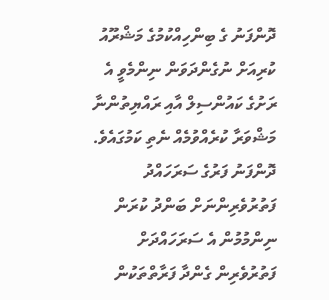ދޮންފަނު ގެ ބިންހިއްކުމުގެ މަޝްރޫއު ކުރިއަށް ނުގެންދަވަން ނިންމެވީ އެ ރަށުގެ ކައުންސިލް އާއި ރައްޔިތުންނާ މަޝްވަރާ ކުރެއްވުމެއް ނެތި ކަމުގައެވެ.
ދޮންފަނު ފަރުގެ ސަރަހައްދު ފަތުރުވެރިންނަށް ބަންދު ކުރަން ނިންމުމުން އެ ސަރަހައްދަށް ފަތުރުވެރިން ގެންދާ ފަރާތްތަކުން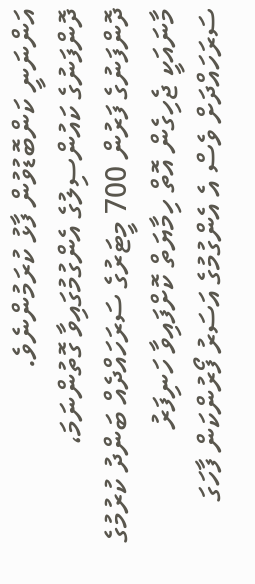އަންނަނީ ކަންބޮޑުވުން ފާޅު ކުރަމުންނެވެ.
ދޮންފަނުގެ ކައުންސިލުގެ އެންގުމުގައިވާ ގޮތުންނަމަ، ދޮންފަނުގެ ފަރުން 700 މީޓަރުގެ ސަރަހައްދެއް ބަންދު ކުރުމުގެ މާނައަކީ ޖެހިގެން އޮތް ހިމާޔަތް ކޮށްފައިވާ ހަނިފަރު ސަރަހައްދަށް ވެސް އެ އެންގުމުގެ އަސަރު ފޯރުންކަން ފާހަގަ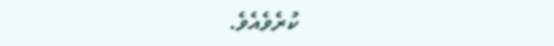ކުރެވެއެވެ.